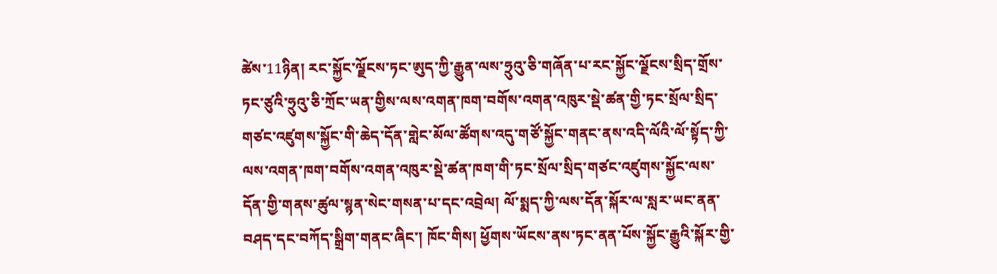ཚེས་11ཉིན། རང་སྐྱོང་ལྗོངས་ཏང་ཨུད་ཀྱི་རྒྱུན་ལས་ཧྲུའུ་ཅི་གཞོན་པ་རང་སྐྱོང་ལྗོངས་སྲིད་གྲོས་ཏང་ཙུའི་ཧྲུའུ་ཅི་ཀྲོང་ཡན་གྱིས་ལས་འགན་ཁག་བགོས་འགན་འཁུར་སྡེ་ཚན་གྱི་ཏང་སྲོལ་སྲིད་གཙང་འཛུགས་སྐྱོང་གི་ཆེད་དོན་གླེང་མོལ་ཚོགས་འདུ་གཙོ་སྐྱོང་གནང་ནས་འདི་ལོའི་ལོ་སྟོད་ཀྱི་ལས་འགན་ཁག་བགོས་འགན་འཁུར་སྡེ་ཚན་ཁག་གི་ཏང་སྲོལ་སྲིད་གཙང་འཛུགས་སྐྱོང་ལས་དོན་གྱི་གནས་ཚུལ་སྙན་སེང་གསན་པ་དང་འབྲེལ། ལོ་སྨད་ཀྱི་ལས་དོན་སྐོར་ལ་སླར་ཡང་ནན་བཤད་དང་བཀོད་སྒྲིག་གནང་ཞིང་། ཁོང་གིས། ཕྱོགས་ཡོངས་ནས་ཏང་ནན་པོས་སྐྱོང་རྒྱུའི་སྐོར་གྱི་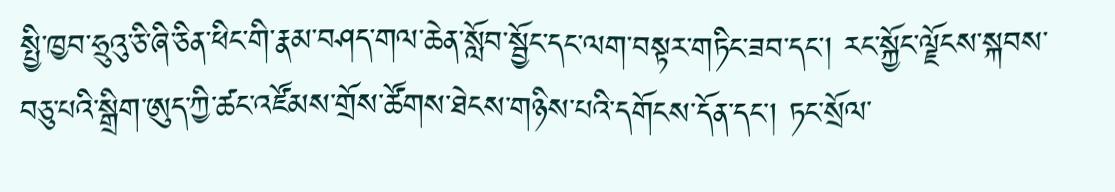སྤྱི་ཁྱབ་ཧྲུའུ་ཅི་ཞི་ཅིན་ཕིང་གི་རྣམ་བཤད་གལ་ཆེན་སློབ་སྦྱོང་དང་ལག་བསྟར་གཏིང་ཟབ་དང་། རང་སྐྱོང་ལྗོངས་སྐབས་བཅུ་པའི་སྒྲིག་ཨུད་ཀྱི་ཚང་འཛོམས་གྲོས་ཚོགས་ཐེངས་གཉིས་པའི་དགོངས་དོན་དང་། ཏང་སྲོལ་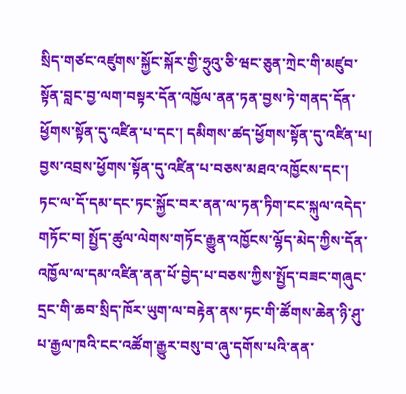སྲིད་གཙང་འཛུགས་སྐྱོང་སྐོར་གྱི་ཧྲུའུ་ཅི་ཝང་ཅུན་ཀྲེང་གི་མཛུབ་སྟོན་བླང་བྱ་ལག་བསྟར་དོན་འཁྱོལ་ནན་ཏན་བྱས་ཏེ་གནད་དོན་ཕྱོགས་སྟོན་དུ་འཛིན་པ་དང་། དམིགས་ཚད་ཕྱོགས་སྟོན་དུ་འཛིན་པ། བྱས་འབྲས་ཕྱོགས་སྟོན་དུ་འཛིན་པ་བཅས་མཐའ་འཁྱོངས་དང་། ཏང་ལ་དོ་དམ་དང་ཏང་སྐྱོང་བར་ནན་ལ་ཏན་ཏིག་ངང་སྐུལ་འདེད་གཏོང་བ། སྤྱོད་ཚུལ་ལེགས་གཏོང་རྒྱུན་འཁྱོངས་ལྷོད་མེད་ཀྱིས་དོན་འཁྱོལ་ལ་དམ་འཛིན་ནན་པོ་བྱེད་པ་བཅས་ཀྱིས་སྤྱོད་བཟང་གཞུང་དྲང་གི་ཆབ་སྲིད་ཁོར་ཡུག་ལ་བརྟེན་ནས་ཏང་གི་ཚོགས་ཆེན་ཉི་ཤུ་པ་རྒྱལ་ཁའི་ངང་འཚོག་རྒྱུར་བསུ་བ་ཞུ་དགོས་པའི་ནན་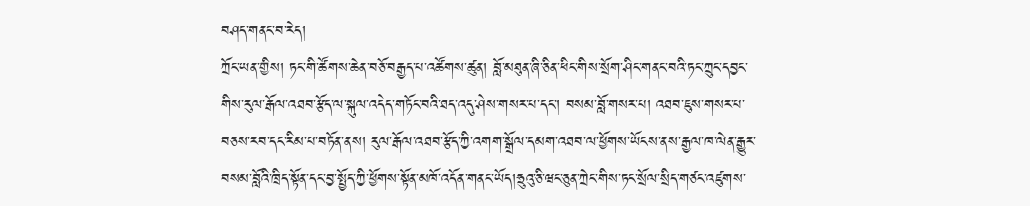བཤད་གནང་བ་རེད།
ཀྲོང་ཡན་གྱིས། ཏང་གི་ཚོགས་ཆེན་བཅོ་བརྒྱད་པ་འཚོགས་ཚུན། བློ་མཐུན་ཞི་ཅིན་ཕིང་གིས་སྲོག་ཤིང་གནང་བའི་ཏང་ཀྲུང་དབྱང་གིས་རུལ་རྒོལ་འཐབ་རྩོད་ལ་སྐུལ་འདེད་གཏོང་བའི་ཐད་འདུ་ཤེས་གསར་པ་དང་། བསམ་བློ་གསར་པ། འཐབ་ཇུས་གསར་པ་བཅས་རབ་དང་རིམ་པ་བཏོན་ནས། རུལ་རྒོལ་འཐབ་རྩོད་ཀྱི་འགག་སྒྲོལ་དམག་འཐབ་ལ་ཕྱོགས་ཡོངས་ནས་རྒྱལ་ཁ་ལེན་རྒྱུར་བསམ་བློའི་ཁྲིད་སྟོན་དང་བྱ་སྤྱོད་ཀྱི་ཕྱོགས་སྟོན་མཁོ་འདོན་གནང་ཡོད།ཧྲུའུ་ཅི་ཝང་ཅུན་ཀྲེང་གིས་ཏང་སྲོལ་སྲིད་གཙང་འཛུགས་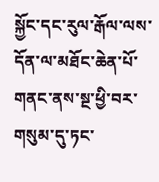སྐྱོང་དང་རུལ་རྒོལ་ལས་དོན་ལ་མཐོང་ཆེན་པོ་གནང་ནས་སྔ་ཕྱི་བར་གསུམ་དུ་ཏང་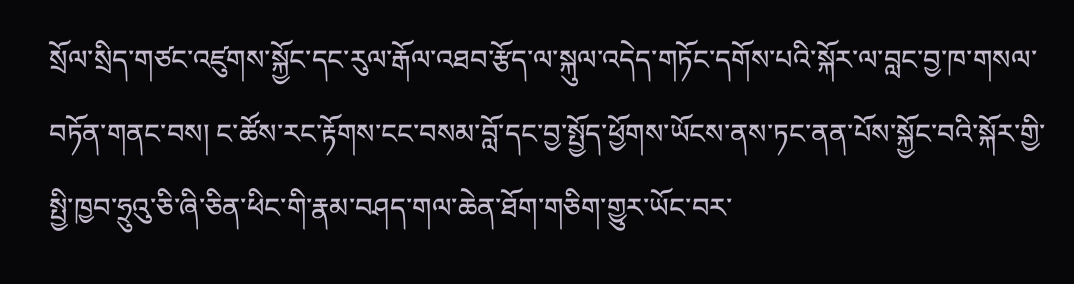སྲོལ་སྲིད་གཙང་འཛུགས་སྐྱོང་དང་རུལ་རྒོལ་འཐབ་རྩོད་ལ་སྐུལ་འདེད་གཏོང་དགོས་པའི་སྐོར་ལ་བླང་བྱ་ཁ་གསལ་བཏོན་གནང་བས། ང་ཚོས་རང་རྟོགས་ངང་བསམ་བློ་དང་བྱ་སྤྱོད་ཕྱོགས་ཡོངས་ནས་ཏང་ནན་པོས་སྐྱོང་བའི་སྐོར་གྱི་སྤྱི་ཁྱབ་ཧྲུའུ་ཅི་ཞི་ཅིན་ཕིང་གི་རྣམ་བཤད་གལ་ཆེན་ཐོག་གཅིག་གྱུར་ཡོང་བར་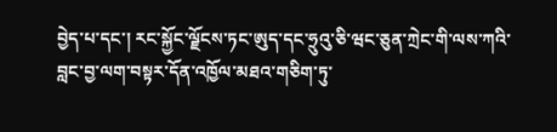བྱེད་པ་དང་། རང་སྐྱོང་ལྗོངས་ཏང་ཨུད་དང་ཧྲུའུ་ཅི་ཝང་ཅུན་ཀྲེང་གི་ལས་ཀའི་བླང་བྱ་ལག་བསྟར་དོན་འཁྱོལ་མཐའ་གཅིག་ཏུ་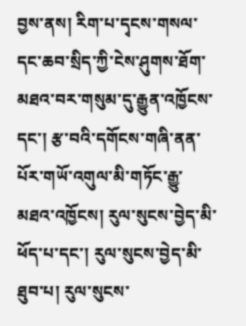བྱས་ནས། རིག་པ་དྭངས་གསལ་དང་ཆབ་སྲིད་ཀྱི་ངེས་ཤུགས་ཐོག་མཐའ་བར་གསུམ་དུ་རྒྱུན་འཁྱོངས་དང་། རྩ་བའི་དགོངས་གཞི་ནན་པོར་གཡོ་འགུལ་མི་གཏོང་རྒྱུ་མཐའ་འཁྱོངས། རུལ་སུངས་བྱེད་མི་ཕོད་པ་དང་། རུལ་སུངས་བྱེད་མི་ཐུབ་པ། རུལ་སུངས་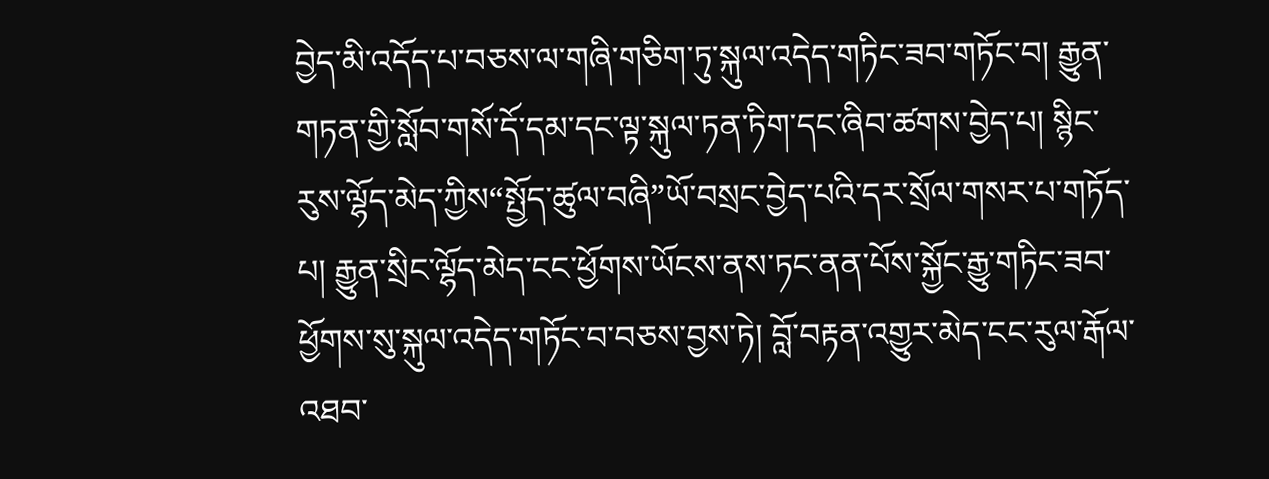བྱེད་མི་འདོད་པ་བཅས་ལ་གཞི་གཅིག་ཏུ་སྐུལ་འདེད་གཏིང་ཟབ་གཏོང་བ། རྒྱུན་གཏན་གྱི་སློབ་གསོ་དོ་དམ་དང་ལྟ་སྐུལ་ཏན་ཏིག་དང་ཞིབ་ཚགས་བྱེད་པ། སྙིང་རུས་ལྷོད་མེད་ཀྱིས“སྤྱོད་ཚུལ་བཞི”ཡོ་བསྲང་བྱེད་པའི་དར་སྲོལ་གསར་པ་གཏོད་པ། རྒྱུན་སྲིང་ལྷོད་མེད་ངང་ཕྱོགས་ཡོངས་ནས་ཏང་ནན་པོས་སྐྱོང་རྒྱུ་གཏིང་ཟབ་ཕྱོགས་སུ་སྐུལ་འདེད་གཏོང་བ་བཅས་བྱས་ཏེ། བློ་བརྟན་འགྱུར་མེད་ངང་རུལ་རྒོལ་འཐབ་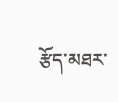རྩོད་མཐར་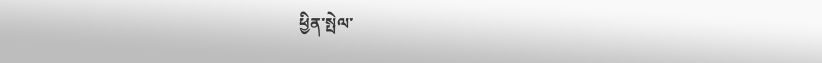ཕྱིན་སྤེལ་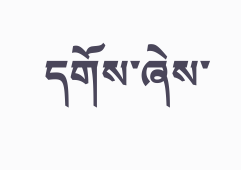དགོས་ཞེས་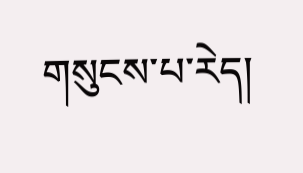གསུངས་པ་རེད།